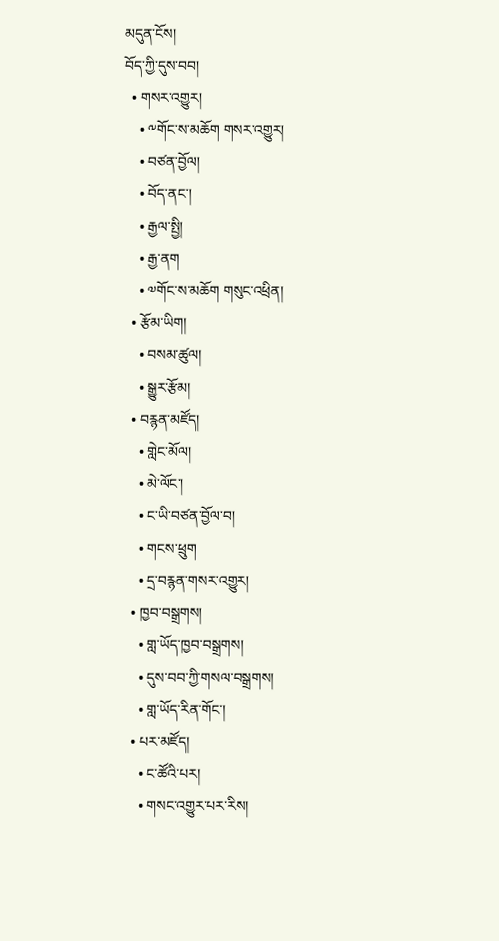མདུན་ངོས།
བོད་ཀྱི་དུས་བབ།
  • གསར་འགྱུར།
    • ༸གོང་ས་མཆོག གསར་འགྱུར།
    • བཙན་བྱོལ།
    • བོད་ནང་།
    • རྒྱལ་སྤྱི།
    • རྒྱ་ནག
    • ༧གོང་ས་མཆོག གསུང་འཕྲིན།
  • རྩོམ་ཡིག།
    • བསམ་ཚུལ།
    • སྒྱུར་རྩོམ།
  • བརྙན་མཛོད།
    • གླེང་མོལ།
    • མེ་ལོང་།
    • ང་ཡི་བཙན་བྱོལ་བ།
    • གངས་ཕྲུག
    • དྲ་བརྙན་གསར་འགྱུར།
  • ཁྱབ་བསྒྲགས།
    • གླ་ཡོད་ཁྱབ་བསྒྲགས།
    • དུས་བབ་ཀྱི་གསལ་བསྒྲགས།
    • གླ་ཡོད་རིན་གོང་།
  • པར་མཛོད།
    • ང་ཚོའི་པར།
    • གསང་འགྱུར་པར་རིས།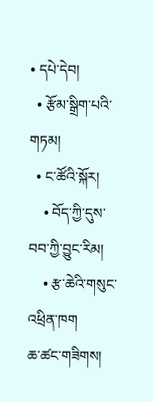• དཔེ་དེབ།
  • རྩོམ་སྒྲིག་པའི་གཏམ།
  • ང་ཚོའི་སྐོར།
    • བོད་ཀྱི་དུས་བབ་ཀྱི་བྱུང་རིམ།
    • རྩ་ཆེའི་གསུང་འཕྲིན་ཁག
ཆ་ཚང་གཟིགས།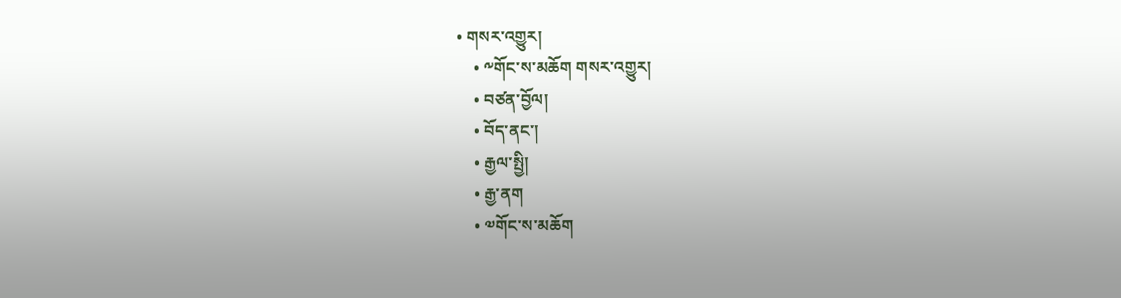• གསར་འགྱུར།
    • ༸གོང་ས་མཆོག གསར་འགྱུར།
    • བཙན་བྱོལ།
    • བོད་ནང་།
    • རྒྱལ་སྤྱི།
    • རྒྱ་ནག
    • ༧གོང་ས་མཆོག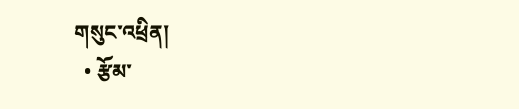གསུང་འཕྲིན།
  • རྩོམ་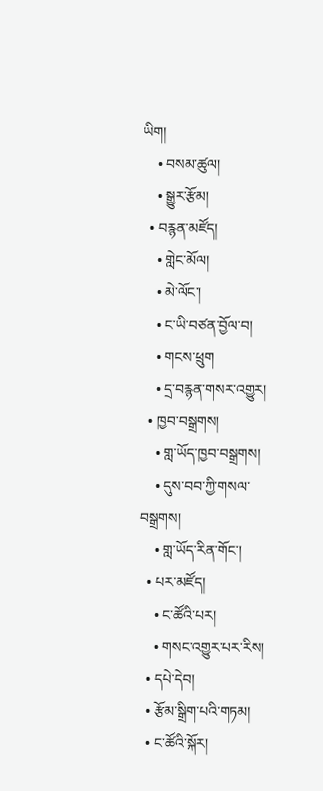ཡིག།
    • བསམ་ཚུལ།
    • སྒྱུར་རྩོམ།
  • བརྙན་མཛོད།
    • གླེང་མོལ།
    • མེ་ལོང་།
    • ང་ཡི་བཙན་བྱོལ་བ།
    • གངས་ཕྲུག
    • དྲ་བརྙན་གསར་འགྱུར།
  • ཁྱབ་བསྒྲགས།
    • གླ་ཡོད་ཁྱབ་བསྒྲགས།
    • དུས་བབ་ཀྱི་གསལ་བསྒྲགས།
    • གླ་ཡོད་རིན་གོང་།
  • པར་མཛོད།
    • ང་ཚོའི་པར།
    • གསང་འགྱུར་པར་རིས།
  • དཔེ་དེབ།
  • རྩོམ་སྒྲིག་པའི་གཏམ།
  • ང་ཚོའི་སྐོར།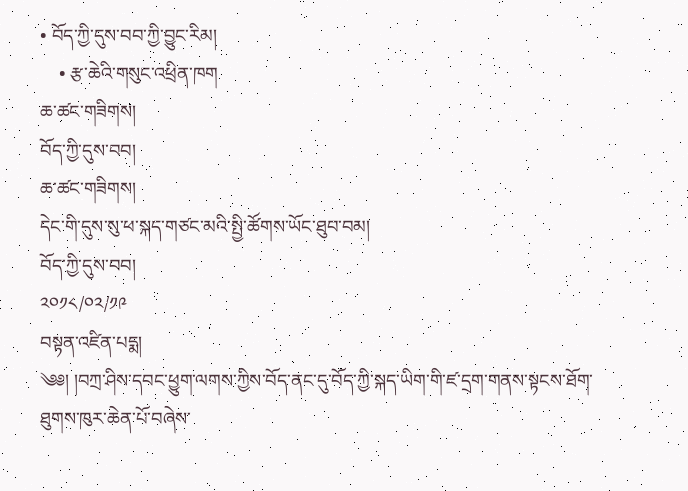• བོད་ཀྱི་དུས་བབ་ཀྱི་བྱུང་རིམ།
    • རྩ་ཆེའི་གསུང་འཕྲིན་ཁག
ཆ་ཚང་གཟིགས།
བོད་ཀྱི་དུས་བབ།
ཆ་ཚང་གཟིགས།
དེང་གི་དུས་སུ་ཕ་སྐད་གཙང་མའི་སྤྱི་ཚོགས་ཡོང་ཐུབ་བམ།
བོད་ཀྱི་དུས་བབ།
༢༠༡༨/༠༢/༡༩
བསྟན་འཛིན་པདྨ།
༄༅། །བཀྲ་ཤིས་དབང་ཕྱུག་ལགས་ཀྱིས་བོད་ནང་དུ་བོད་ཀྱི་སྐད་ཡིག་གི་ཛ་དྲག་གནས་སྟངས་ཐོག་ཐུགས་ཁུར་ཆེན་པོ་བཞེས་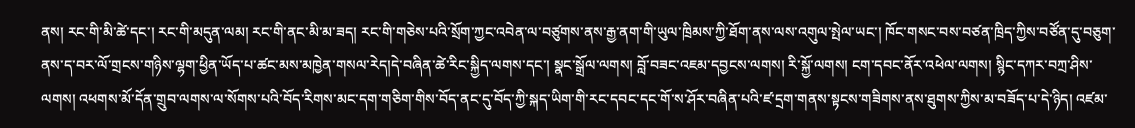ནས། རང་གི་མི་ཚེ་དང་། རང་གི་མདུན་ལམ། རང་གི་ནང་མི་མ་ཟད། རང་གི་གཅེས་པའི་སྲོག་ཀྱང་འབེན་ལ་བཙུགས་ནས་རྒྱ་ནག་གི་ཡུལ་ཁྲིམས་ཀྱི་ཐོག་ནས་ལས་འགུལ་སྤེལ་ཡང་། ཁོང་གསང་བས་བཙན་ཁྲིད་ཀྱིས་བཙོན་དུ་བཅུག་ནས་ད་བར་ལོ་གྲངས་གཉིས་ལྷག་ཕྱིན་ཡོད་པ་ཚང་མས་མཁྱེན་གསལ་རེད།དེ་བཞིན་ཚེ་རིང་སྐྱིད་ལགས་དང་། སྣང་སྒྲོལ་ལགས། བློ་བཟང་འཇམ་དབྱངས་ལགས། རི་སྐྱོ་ལགས། ངག་དབང་ནོར་འཕེལ་ལགས། སྙིང་དཀར་བཀྲ་ཤིས་ལགས། འཕགས་མོ་དོན་གྲུབ་ལགས་ལ་སོགས་པའི་བོད་རིགས་མང་དག་གཅིག་གིས་བོད་ནང་དུ་བོད་ཀྱི་སྐད་ཡིག་གི་རང་དབང་དང་གོ་ས་ཤོར་བཞིན་པའི་ཛ་དྲག་གནས་སྟངས་གཟིགས་ནས་ཐུགས་ཀྱིས་མ་བཟོད་པ་དེ་ཉིད། འཛམ་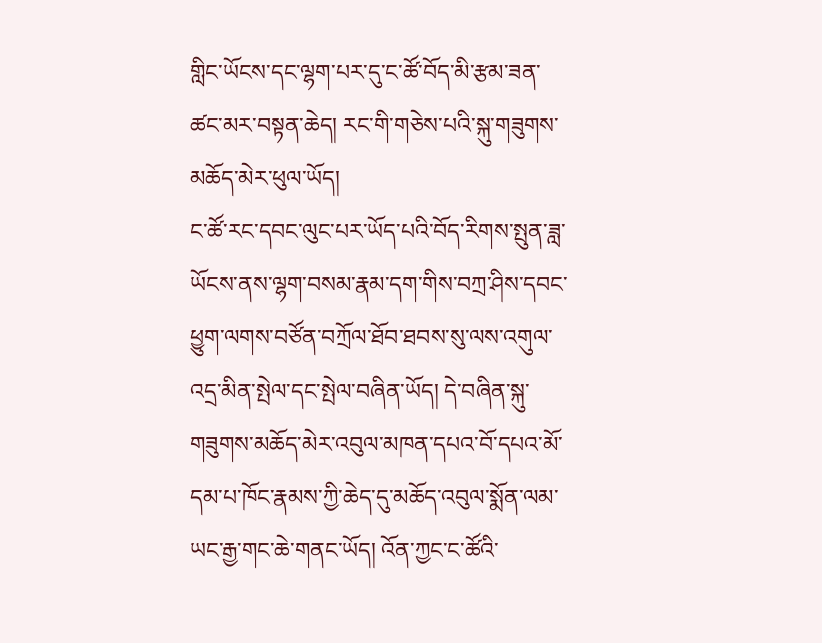གླིང་ཡོངས་དང་ལྷག་པར་དུ་ང་ཚོ་བོད་མི་རྩམ་ཟན་ཚང་མར་བསྟན་ཆེད། རང་གི་གཅེས་པའི་སྐུ་གཟུགས་མཆོད་མེར་ཕུལ་ཡོད།
ང་ཚོ་རང་དབང་ལུང་པར་ཡོད་པའི་བོད་རིགས་སྤུན་ཟླ་ཡོངས་ནས་ལྷག་བསམ་རྣམ་དག་གིས་བཀྲ་ཤིས་དབང་ཕྱུག་ལགས་བཙོན་བཀྲོལ་ཐོབ་ཐབས་སུ་ལས་འགུལ་འདྲ་མིན་སྤེལ་དང་སྤེལ་བཞིན་ཡོད། དེ་བཞིན་སྐུ་གཟུགས་མཆོད་མེར་འབུལ་མཁན་དཔའ་བོ་དཔའ་མོ་དམ་པ་ཁོང་རྣམས་ཀྱི་ཆེད་དུ་མཆོད་འབུལ་སྨོན་ལམ་ཡང་རྒྱ་གང་ཆེ་གནང་ཡོད། འོན་ཀྱང་ང་ཚོའི་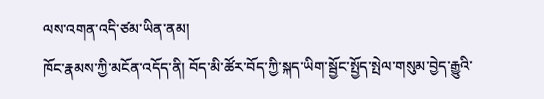ལས་འགན་འདི་ཙམ་ཡིན་ནམ།
ཁོང་རྣམས་ཀྱི་མངོན་འདོད་ནི། བོད་མི་ཚོར་བོད་ཀྱི་སྐད་ཡིག་སྦྱོང་སྤྱོད་སྤེལ་གསུམ་བྱེད་རྒྱུའི་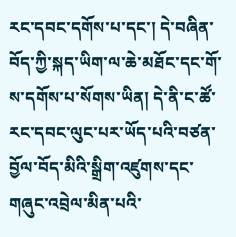རང་དབང་དགོས་པ་དང་། དེ་བཞིན་བོད་ཀྱི་སྐད་ཡིག་ལ་ཆེ་མཐོང་དང་གོ་ས་དགོས་པ་སོགས་ཡིན། དེ་ནི་ང་ཚོ་རང་དབང་ལུང་པར་ཡོད་པའི་བཙན་བྱོལ་བོད་མིའི་སྒྲིག་འཛུགས་དང་གཞུང་འབྲེལ་མིན་པའི་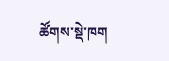ཚོགས་སྡེ་ཁག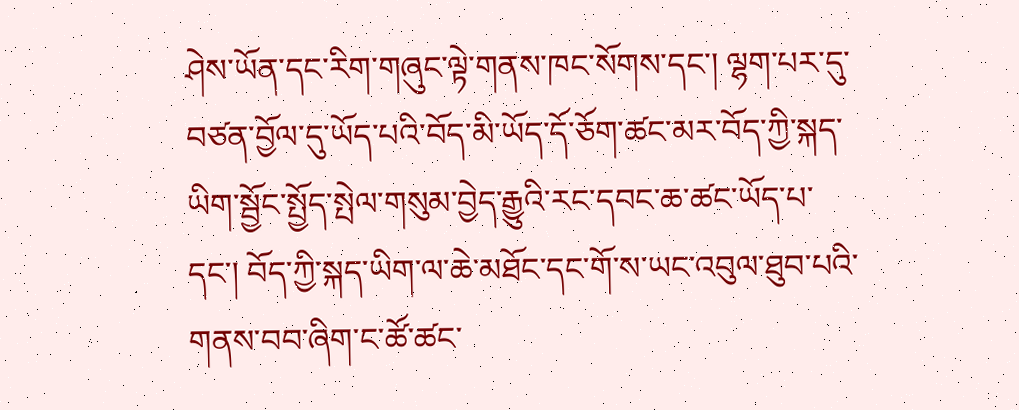ཤེས་ཡོན་དང་རིག་གཞུང་ལྟེ་གནས་ཁང་སོགས་དང་། ལྷག་པར་དུ་བཙན་བྱོལ་དུ་ཡོད་པའི་བོད་མི་ཡོད་དོ་ཅོག་ཚང་མར་བོད་ཀྱི་སྐད་ཡིག་སྦྱོང་སྤྱོད་སྤེལ་གསུམ་བྱེད་རྒྱུའི་རང་དབང་ཆ་ཚང་ཡོད་པ་དང་། བོད་ཀྱི་སྐད་ཡིག་ལ་ཆེ་མཐོང་དང་གོ་ས་ཡང་འབུལ་ཐུབ་པའི་གནས་བབ་ཞིག་ང་ཚོ་ཚང་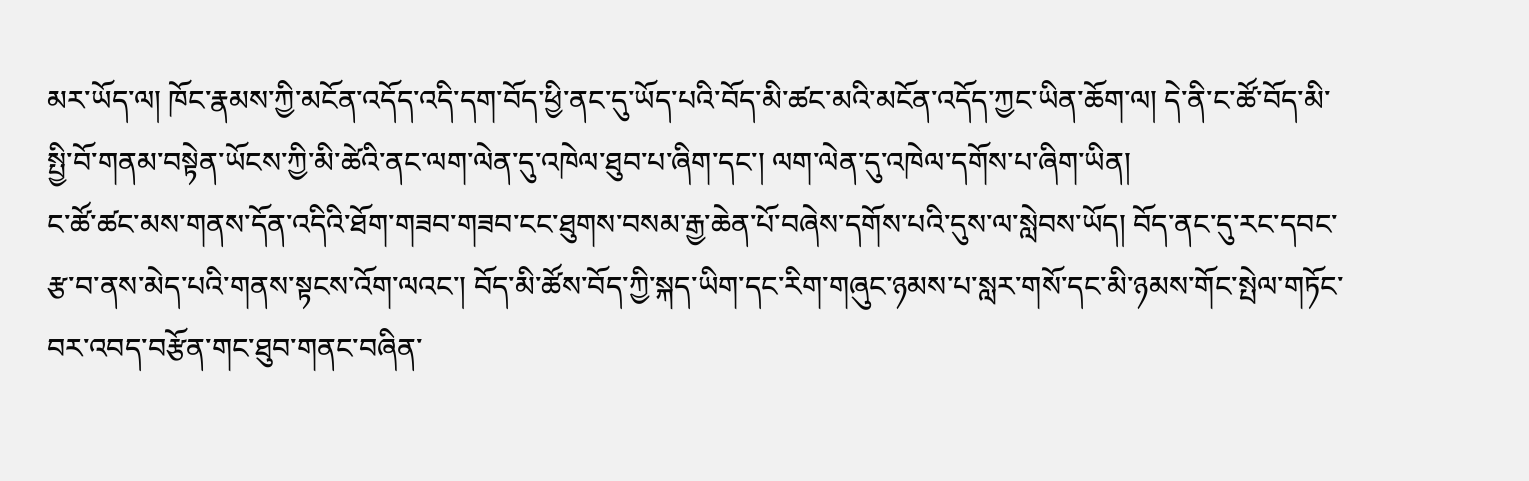མར་ཡོད་ལ། ཁོང་རྣམས་ཀྱི་མངོན་འདོད་འདི་དག་བོད་ཕྱི་ནང་དུ་ཡོད་པའི་བོད་མི་ཚང་མའི་མངོན་འདོད་ཀྱང་ཡིན་ཆོག་ལ། དེ་ནི་ང་ཚོ་བོད་མི་སྤྱི་བོ་གནམ་བསྟེན་ཡོངས་ཀྱི་མི་ཚེའི་ནང་ལག་ལེན་དུ་འཁེལ་ཐུབ་པ་ཞིག་དང་། ལག་ལེན་དུ་འཁེལ་དགོས་པ་ཞིག་ཡིན།
ང་ཚོ་ཚང་མས་གནས་དོན་འདིའི་ཐོག་གཟབ་གཟབ་ངང་ཐུགས་བསམ་རྒྱ་ཆེན་པོ་བཞེས་དགོས་པའི་དུས་ལ་སླེབས་ཡོད། བོད་ནང་དུ་རང་དབང་རྩ་བ་ནས་མེད་པའི་གནས་སྟངས་འོག་ལའང་། བོད་མི་ཚོས་བོད་ཀྱི་སྐད་ཡིག་དང་རིག་གཞུང་ཉམས་པ་སླར་གསོ་དང་མི་ཉམས་གོང་སྤེལ་གཏོང་བར་འབད་བརྩོན་གང་ཐུབ་གནང་བཞིན་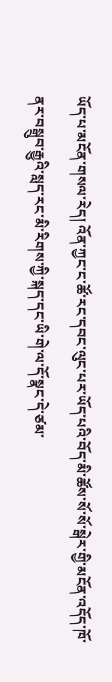ཡོད་པ་མངོན་གསལ་རེད། འོན་ཀྱང་ང་ཚོ་རང་དབང་ལུང་པར་ཡོད་པའི་བོད་མི་ཚོས་སོ་སོ་སྒེར་གྱི་མངོན་འདོད་ཁོ་ནར་བསྒྲུབ་རྒྱུའི་སླད་རང་མི་རིགས་ཀྱི་སྐད་དང་ཡི་གེ་ལ་དོ་སྣང་དེ་ཙམ་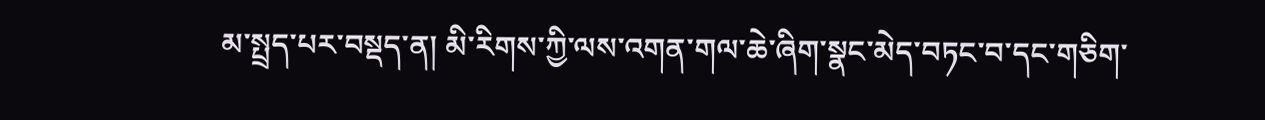མ་སྤྲད་པར་བསྡད་ན། མི་རིགས་ཀྱི་ལས་འགན་གལ་ཆེ་ཞིག་སྣང་མེད་བཏང་བ་དང་གཅིག་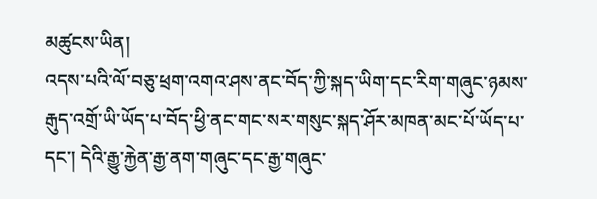མཚུངས་ཡིན།
འདས་པའི་ལོ་བཅུ་ཕྲག་འགའ་ཤས་ནང་བོད་ཀྱི་སྐད་ཡིག་དང་རིག་གཞུང་ཉམས་རྒུད་འགྲོ་ཡི་ཡོད་པ་བོད་ཕྱི་ནང་གང་སར་གསུང་སྐད་ཤོར་མཁན་མང་པོ་ཡོད་པ་དང་། དེའི་རྒྱུ་རྐྱེན་རྒྱ་ནག་གཞུང་དང་རྒྱ་གཞུང་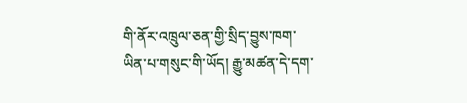གི་ནོར་འཁྲུལ་ཅན་གྱི་སྲིད་བྱུས་ཁག་ཡིན་པ་གསུང་གི་ཡོད། རྒྱུ་མཚན་དེ་དག་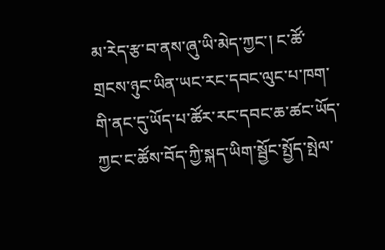མ་རེད་རྩ་བ་ནས་ཞུ་ཡི་མེད་ཀྱང་། ང་ཚོ་གྲངས་ཉུང་ཡིན་ཡང་རང་དབང་ལུང་པ་ཁག་གི་ནང་དུ་ཡོད་པ་ཚོར་རང་དབང་ཆ་ཚང་ཡོད་ཀྱང་ང་ཚོས་བོད་ཀྱི་སྐད་ཡིག་སྦྱོང་སྤྱོད་སྤེལ་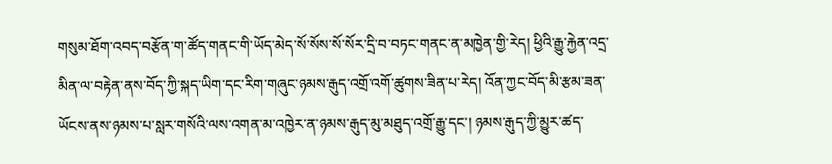གསུམ་ཐོག་འབད་བརྩོན་ག་ཚོད་གནང་གི་ཡོད་མེད་སོ་སོས་སོ་སོར་དྲི་བ་བཏང་གནང་ན་མཁྱེན་གྱི་རེད། ཕྱིའི་རྒྱུ་རྐྱེན་འདྲ་མིན་ལ་བརྟེན་ནས་བོད་ཀྱི་སྐད་ཡིག་དང་རིག་གཞུང་ཉམས་རྒུད་འགྲོ་འགོ་ཚུགས་ཟིན་པ་རེད། འོན་ཀྱང་བོད་མི་རྩམ་ཟན་ཡོངས་ནས་ཉམས་པ་སླར་གསོའི་ལས་འགན་མ་འཁྱེར་ན་ཉམས་རྒུད་མུ་མཐུད་འགྲོ་རྒྱུ་དང་། ཉམས་རྒུད་ཀྱི་མྱུར་ཚད་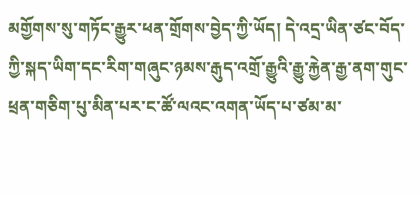མགྱོགས་སུ་གཏོང་རྒྱུར་ཕན་གྲོགས་བྱེད་ཀྱི་ཡོད། དེ་འདྲ་ཡིན་ཙང་བོད་ཀྱི་སྐད་ཡིག་དང་རིག་གཞུང་ཉམས་རྒུད་འགྲོ་རྒྱུའི་རྒྱུ་རྐྱེན་རྒྱ་ནག་གུང་ཕྲན་གཅིག་པུ་མིན་པར་ང་ཚོ་ལའང་འགན་ཡོད་པ་ཙམ་མ་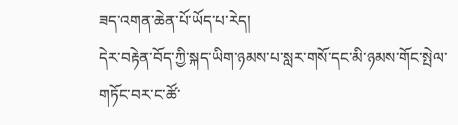ཟད་འགན་ཆེན་པོ་ཡོད་པ་རེད།
དེར་བརྟེན་བོད་ཀྱི་སྐད་ཡིག་ཉམས་པ་སླར་གསོ་དང་མི་ཉམས་གོང་སྤེལ་གཏོང་བར་ང་ཚོ་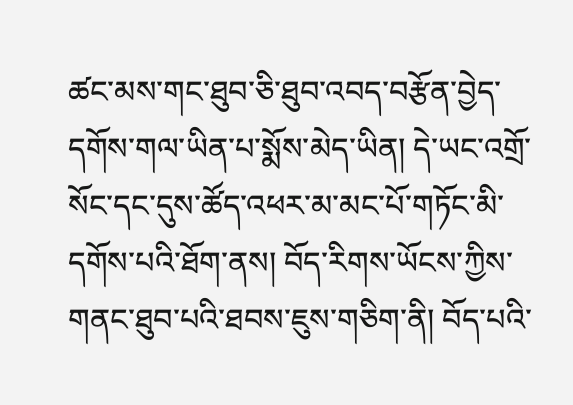ཚང་མས་གང་ཐུབ་ཅི་ཐུབ་འབད་བརྩོན་བྱེད་དགོས་གལ་ཡིན་པ་སྨོས་མེད་ཡིན། དེ་ཡང་འགྲོ་སོང་དང་དུས་ཚོད་འཕར་མ་མང་པོ་གཏོང་མི་དགོས་པའི་ཐོག་ནས། བོད་རིགས་ཡོངས་ཀྱིས་གནང་ཐུབ་པའི་ཐབས་ཇུས་གཅིག་ནི། བོད་པའི་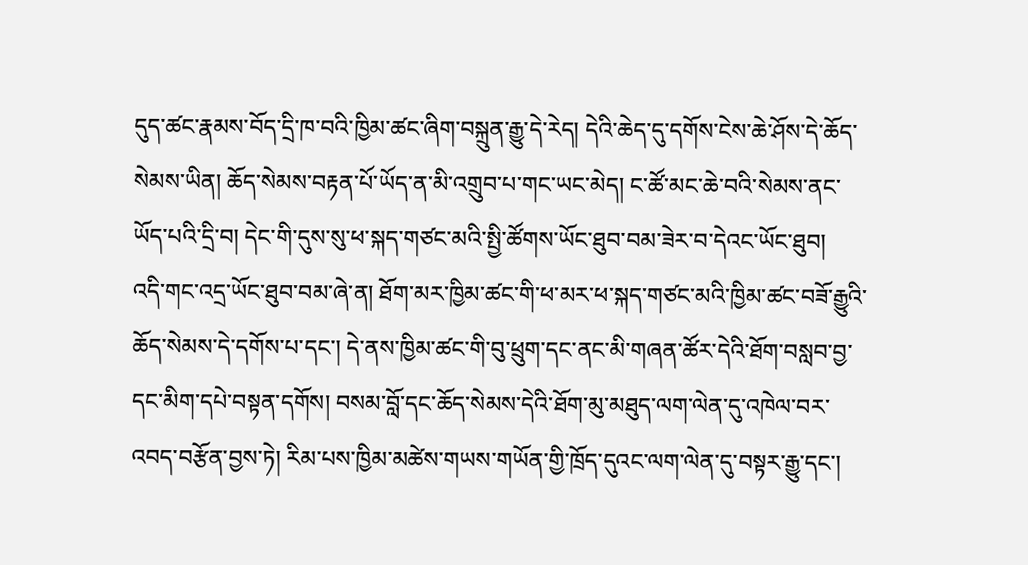དུད་ཚང་རྣམས་བོད་དྲི་ཁ་བའི་ཁྱིམ་ཚང་ཞིག་བསྐྲུན་རྒྱུ་དེ་རེད། དེའི་ཆེད་དུ་དགོས་ངེས་ཆེ་ཤོས་དེ་ཆོད་སེམས་ཡིན། ཆོད་སེམས་བརྟན་པོ་ཡོད་ན་མི་འགྲུབ་པ་གང་ཡང་མེད། ང་ཚོ་མང་ཆེ་བའི་སེམས་ནང་ཡོད་པའི་དྲི་བ། དེང་གི་དུས་སུ་ཕ་སྐད་གཙང་མའི་སྤྱི་ཚོགས་ཡོང་ཐུབ་བམ་ཟེར་བ་དེའང་ཡོང་ཐུབ།
འདི་གང་འདྲ་ཡོང་ཐུབ་བམ་ཞེ་ན། ཐོག་མར་ཁྱིམ་ཚང་གི་ཕ་མར་ཕ་སྐད་གཙང་མའི་ཁྱིམ་ཚང་བཟོ་རྒྱུའི་ཆོད་སེམས་དེ་དགོས་པ་དང་། དེ་ནས་ཁྱིམ་ཚང་གི་བུ་ཕྲུག་དང་ནང་མི་གཞན་ཚོར་དེའི་ཐོག་བསླབ་བྱ་དང་མིག་དཔེ་བསྟན་དགོས། བསམ་བློ་དང་ཆོད་སེམས་དེའི་ཐོག་མུ་མཐུད་ལག་ལེན་དུ་འཁེལ་བར་འབད་བརྩོན་བྱས་ཏེ། རིམ་པས་ཁྱིམ་མཚེས་གཡས་གཡོན་གྱི་ཁྲོད་དུའང་ལག་ལེན་དུ་བསྟར་རྒྱུ་དང་།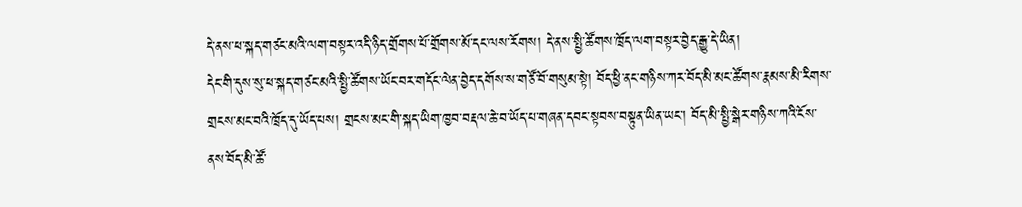དེ་ནས་ཕ་སྐད་གཙང་མའི་ལག་བསྟར་འདི་ཉིད་གྲོགས་པོ་གྲོགས་མོ་དང་ལས་རོགས། དེ་ནས་སྤྱི་ཚོགས་ཁྲོད་ལག་བསྟར་བྱེད་རྒྱུ་དེ་ཡིན།
དེང་གི་དུས་སུ་ཕ་སྐད་གཙང་མའི་སྤྱི་ཚོགས་ཡོང་བར་གདོང་ལེན་བྱེད་དགོས་ས་གཙོ་བོ་གསུམ་སྟེ། བོད་ཕྱི་ནང་གཉིས་ཀར་བོད་མི་མང་ཚོགས་རྣམས་མི་རིགས་གྲངས་མང་བའི་ཁྲོད་དུ་ཡོད་པས། གྲངས་མང་གི་སྐད་ཡིག་ཁྱབ་བརྡལ་ཆེ་བ་ཡོད་པ་གཞན་དབང་སྟབས་བསྟུན་ཡིན་ཡང་། བོད་མི་སྤྱི་སྒེར་གཉིས་ཀའི་ངོས་ནས་བོད་མི་ཚོ་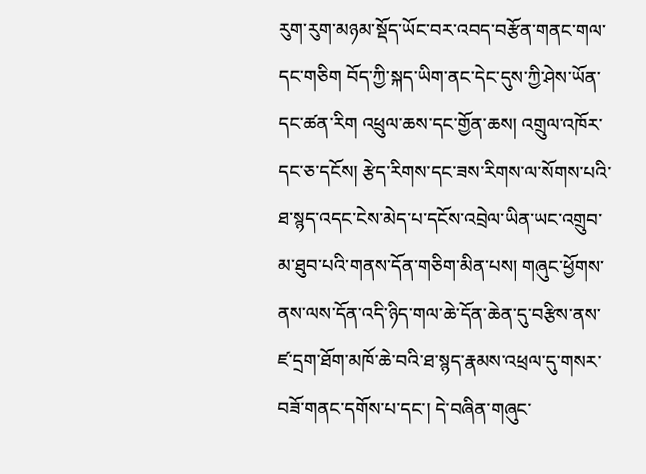རུག་རུག་མཉམ་སྡོད་ཡོང་བར་འབད་བརྩོན་གནང་གལ་དང་གཅིག བོད་ཀྱི་སྐད་ཡིག་ནང་དེང་དུས་ཀྱི་ཤེས་ཡོན་དང་ཚན་རིག འཕྲུལ་ཆས་དང་གྱོན་ཆས། འགྲུལ་འཁོར་དང་ཅ་དངོས། རྩེད་རིགས་དང་ཟས་རིགས་ལ་སོགས་པའི་ཐ་སྙད་འདང་ངེས་མེད་པ་དངོས་འབྲེལ་ཡིན་ཡང་འགྲུབ་མ་ཐུབ་པའི་གནས་དོན་གཅིག་མིན་པས། གཞུང་ཕྱོགས་ནས་ལས་དོན་འདི་ཉིད་གལ་ཆེ་དོན་ཆེན་དུ་བརྩིས་ནས་ཛ་དྲག་ཐོག་མཁོ་ཆེ་བའི་ཐ་སྙད་རྣམས་འཕྲལ་དུ་གསར་བཟོ་གནང་དགོས་པ་དང་། དེ་བཞིན་གཞུང་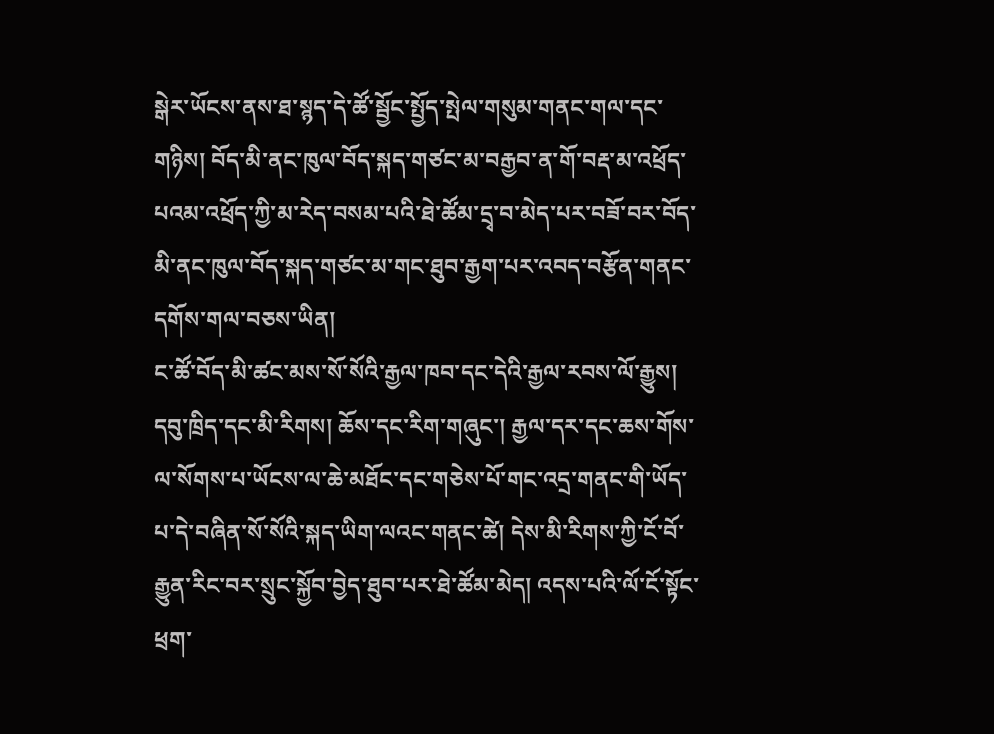སྒེར་ཡོངས་ནས་ཐ་སྙད་དེ་ཚོ་སྦྱོང་སྤྱོད་སྤེལ་གསུམ་གནང་གལ་དང་གཉིས། བོད་མི་ནང་ཁུལ་བོད་སྐད་གཙང་མ་བརྒྱབ་ན་གོ་བརྡ་མ་འཕྲོད་པའམ་འཕྲོད་ཀྱི་མ་རེད་བསམ་པའི་ཐེ་ཚོམ་དྲྭ་བ་མེད་པར་བཟོ་བར་བོད་མི་ནང་ཁུལ་བོད་སྐད་གཙང་མ་གང་ཐུབ་རྒྱག་པར་འབད་བརྩོན་གནང་དགོས་གལ་བཅས་ཡིན།
ང་ཚོ་བོད་མི་ཚང་མས་སོ་སོའི་རྒྱལ་ཁབ་དང་དེའི་རྒྱལ་རབས་ལོ་རྒྱུས། དབུ་ཁྲིད་དང་མི་རིགས། ཆོས་དང་རིག་གཞུང་། རྒྱལ་དར་དང་ཆས་གོས་ལ་སོགས་པ་ཡོངས་ལ་ཆེ་མཐོང་དང་གཅེས་པོ་གང་འདྲ་གནང་གི་ཡོད་པ་དེ་བཞིན་སོ་སོའི་སྐད་ཡིག་ལའང་གནང་ཚེ། དེས་མི་རིགས་ཀྱི་ངོ་བོ་རྒྱུན་རིང་བར་སྲུང་སྐྱོབ་བྱེད་ཐུབ་པར་ཐེ་ཚོམ་མེད། འདས་པའི་ལོ་ངོ་སྟོང་ཕྲག་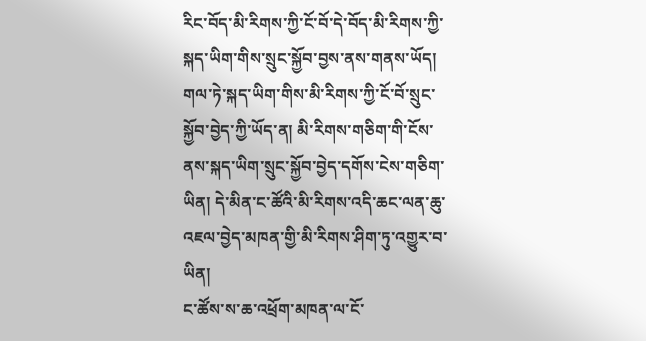རིང་བོད་མི་རིགས་ཀྱི་ངོ་བོ་དེ་བོད་མི་རིགས་ཀྱི་སྐད་ཡིག་གིས་སྲུང་སྐྱོབ་བྱས་ནས་གནས་ཡོད། གལ་ཏེ་སྐད་ཡིག་གིས་མི་རིགས་ཀྱི་ངོ་བོ་སྲུང་སྐྱོབ་བྱེད་ཀྱི་ཡོད་ན། མི་རིགས་གཅིག་གི་ངོས་ནས་སྐད་ཡིག་སྲུང་སྐྱོབ་བྱེད་དགོས་ངེས་གཅིག་ཡིན། དེ་མིན་ང་ཚོའི་མི་རིགས་འདི་ཆང་ལན་ཆུ་འཇལ་བྱེད་མཁན་གྱི་མི་རིགས་ཤིག་ཏུ་འགྱུར་བ་ཡིན།
ང་ཚོས་ས་ཆ་འཕྲོག་མཁན་ལ་ངོ་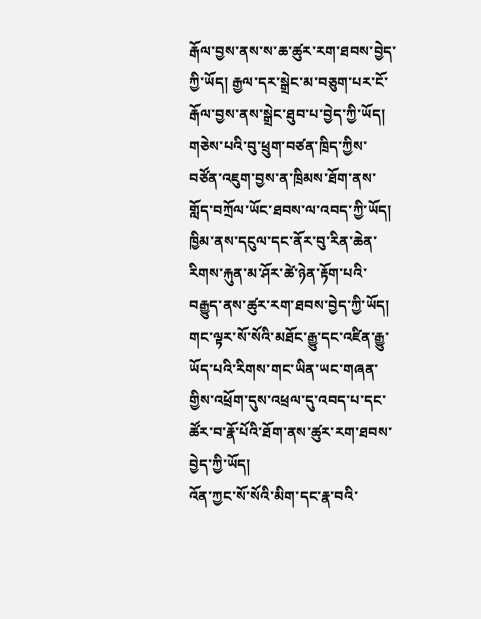རྒོལ་བྱས་ནས་ས་ཆ་ཚུར་རག་ཐབས་བྱེད་ཀྱི་ཡོད། རྒྱལ་དར་སྒྲེང་མ་བཅུག་པར་ངོ་རྒོལ་བྱས་ནས་སྒྲེང་ཐུབ་པ་བྱེད་ཀྱི་ཡོད། གཅེས་པའི་བུ་ཕྲུག་བཙན་ཁྲིད་ཀྱིས་བཙོན་འཇུག་བྱས་ན་ཁྲིམས་ཐོག་ནས་གློད་བཀྲོལ་ཡོང་ཐབས་ལ་འབད་ཀྱི་ཡོད། ཁྱིམ་ནས་དངུལ་དང་ནོར་བུ་རིན་ཆེན་རིགས་རྐུན་མ་ཤོར་ཚེ་ཉེན་རྟོག་པའི་བརྒྱུད་ནས་ཚུར་རག་ཐབས་བྱེད་ཀྱི་ཡོད། གང་ལྟར་སོ་སོའི་མཐོང་རྒྱུ་དང་འཛིན་རྒྱུ་ཡོད་པའི་རིགས་གང་ཡིན་ཡང་གཞན་གྱིས་འཕྲོག་དུས་འཕྲལ་དུ་འབད་པ་དང་ཚོར་བ་རྣོ་པོའི་ཐོག་ནས་ཚུར་རག་ཐབས་བྱེད་ཀྱི་ཡོད།
འོན་ཀྱང་སོ་སོའི་མིག་དང་རྣ་བའི་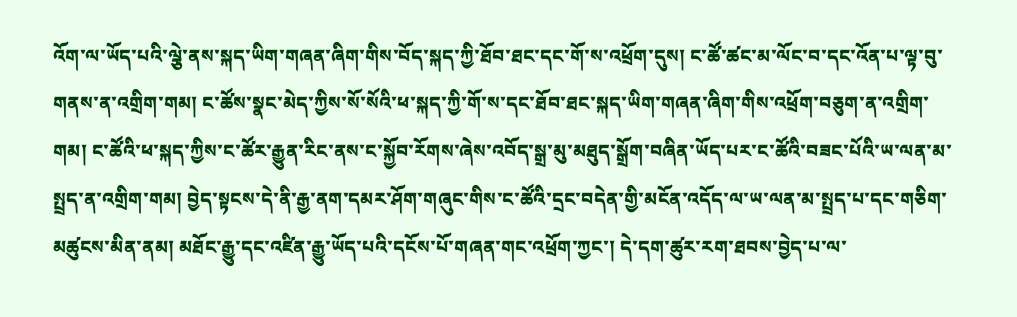འོག་ལ་ཡོད་པའི་ལྕེ་ནས་སྐད་ཡིག་གཞན་ཞིག་གིས་བོད་སྐད་ཀྱི་ཐོབ་ཐང་དང་གོ་ས་འཕྲོག་དུས། ང་ཚོ་ཚང་མ་ལོང་བ་དང་འོན་པ་ལྟ་བུ་གནས་ན་འགྲིག་གམ། ང་ཚོས་སྣང་མེད་ཀྱིས་སོ་སོའི་ཕ་སྐད་ཀྱི་གོ་ས་དང་ཐོབ་ཐང་སྐད་ཡིག་གཞན་ཞིག་གིས་འཕྲོག་བཅུག་ན་འགྲིག་གམ། ང་ཚོའི་ཕ་སྐད་ཀྱིས་ང་ཚོར་རྒྱུན་རིང་ནས་ང་སྐྱོབ་རོགས་ཞེས་འབོད་སྒྲ་མུ་མཐུད་སྒྲོག་བཞིན་ཡོད་པར་ང་ཚོའི་བཟང་པོའི་ཡ་ལན་མ་སྤྲད་ན་འགྲིག་གམ། བྱེད་སྟངས་དེ་ནི་རྒྱ་ནག་དམར་ཤོག་གཞུང་གིས་ང་ཚོའི་དྲང་བདེན་གྱི་མངོན་འདོད་ལ་ཡ་ལན་མ་སྤྲད་པ་དང་གཅིག་མཚུངས་མིན་ནམ། མཐོང་རྒྱུ་དང་འཛིན་རྒྱུ་ཡོད་པའི་དངོས་པོ་གཞན་གང་འཕྲོག་ཀྱང་། དེ་དག་ཚུར་རག་ཐབས་བྱེད་པ་ལ་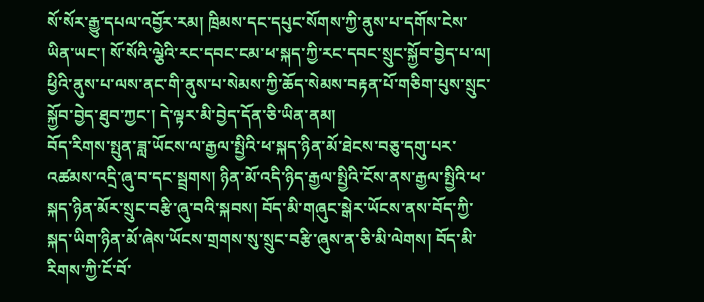སོ་སོར་རྒྱུ་དཔལ་འབྱོར་རམ། ཁྲིམས་དང་དཔུང་སོགས་ཀྱི་ནུས་པ་དགོས་ངེས་ཡིན་ཡང་། སོ་སོའི་ལྕེའི་རང་དབང་ངམ་ཕ་སྐད་ཀྱི་རང་དབང་སྲུང་སྐྱོབ་བྱེད་པ་ལ། ཕྱིའི་ནུས་པ་ལས་ནང་གི་ནུས་པ་སེམས་ཀྱི་ཆོད་སེམས་བརྟན་པོ་གཅིག་པུས་སྲུང་སྐྱོབ་བྱེད་ཐུབ་ཀྱང་། དེ་ལྟར་མི་བྱེད་དོན་ཅི་ཡིན་ནམ།
བོད་རིགས་སྤུན་ཟླ་ཡོངས་ལ་རྒྱལ་སྤྱིའི་ཕ་སྐད་ཉིན་མོ་ཐེངས་བཅུ་དགུ་པར་འཚམས་འདྲི་ཞུ་བ་དང་སྦྲགས། ཉིན་མོ་འདི་ཉིད་རྒྱལ་སྤྱིའི་ངོས་ནས་རྒྱལ་སྤྱིའི་ཕ་སྐད་ཉིན་མོར་སྲུང་བརྩི་ཞུ་བའི་སྐབས། བོད་མི་གཞུང་སྒེར་ཡོངས་ནས་བོད་ཀྱི་སྐད་ཡིག་ཉིན་མོ་ཞེས་ཡོངས་གྲགས་སུ་སྲུང་བརྩི་ཞུས་ན་ཅི་མི་ལེགས། བོད་མི་རིགས་ཀྱི་ངོ་བོ་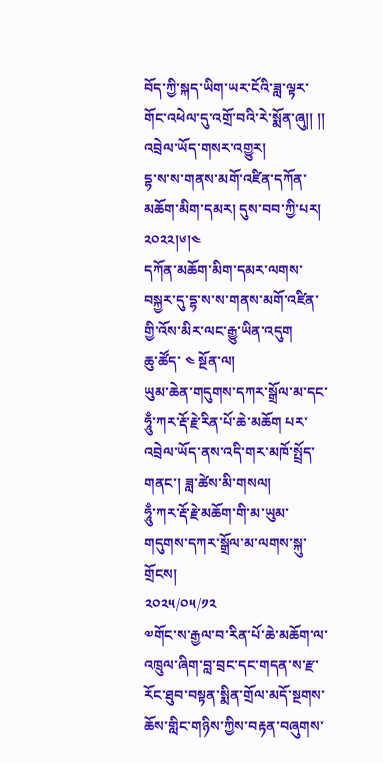བོད་ཀྱི་སྐད་ཡིག་ཡར་ངོའི་ཟླ་ལྟར་གོང་འཕེལ་དུ་འགྲོ་བའི་རེ་སྨོན་ཞུ།། །།
འབྲེལ་ཡོད་གསར་འགྱུར།
དྷ་ས་ས་གནས་མགོ་འཛིན་དཀོན་མཆོག་མིག་དམར། དུས་བབ་ཀྱི་པར། ༢༠༢༢།༦།༤
དཀོན་མཆོག་མིག་དམར་ལགས་བསྐྱར་དུ་དྷ་ས་ས་གནས་མགོ་འཛིན་གྱི་འོས་མིར་ལང་རྒྱུ་ཡིན་འདུག
ཆུ་ཚོད་ ༤ སྔོན་ལ།
ཡུམ་ཆེན་གདུགས་དཀར་སྒྲོལ་མ་དང་ཧཱུྃ་ཀར་རྡོ་རྗེ་རིན་པོ་ཆེ་མཆོག པར་འབྲེལ་ཡོད་ནས་འདི་གར་མཁོ་སྤྲོད་གནང་། ཟླ་ཚེས་མི་གསལ།
ཧཱུྃ་ཀར་རྡོ་རྗེ་མཆོག་གི་མ་ཡུམ་གདུགས་དཀར་སྒྲོལ་མ་ལགས་སྐུ་གྲོངས།
༢༠༢༥/༠༥/༡༢
༧གོང་ས་རྒྱལ་བ་རིན་པོ་ཆེ་མཆོག་ལ་འཁྲུལ་ཞིག་བླ་བྲང་དང་གདན་ས་རྫ་རོང་ཐུབ་བསྟན་སྨིན་གྲོལ་མདོ་སྔགས་ཆོས་གླིང་གཉིས་ཀྱིས་བརྟན་བཞུགས་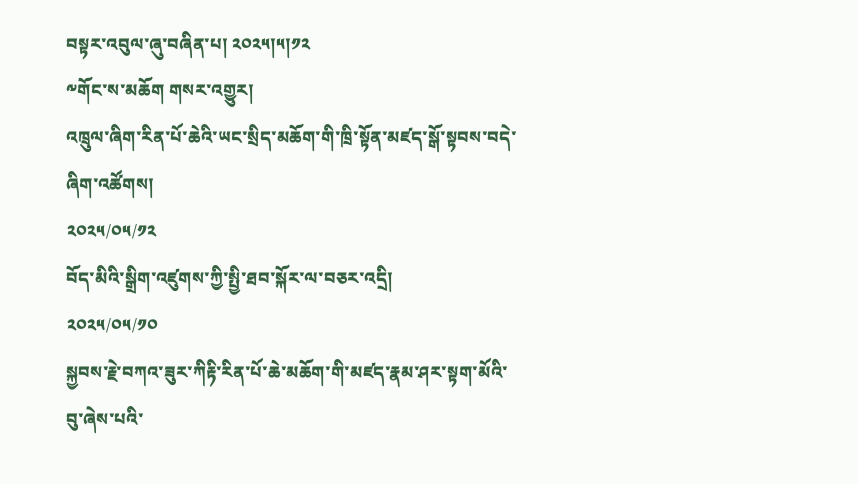བསྟར་འབུལ་ཞུ་བཞིན་པ། ༢༠༢༥།༥།༡༢
༸གོང་ས་མཆོག གསར་འགྱུར།
འཁྲུལ་ཞིག་རིན་པོ་ཆེའི་ཡང་སྲིད་མཆོག་གི་ཁྲི་སྟོན་མཛད་སྒོ་སྟབས་བདེ་ཞིག་འཚོགས།
༢༠༢༥/༠༥/༡༢
བོད་མིའི་སྒྲིག་འཛུགས་ཀྱི་སྤྱི་ཐབ་སྐོར་ལ་བཅར་འདྲི།
༢༠༢༥/༠༥/༡༠
སྐྱབས་རྗེ་བཀའ་ཟུར་ཀིརྟི་རིན་པོ་ཆེ་མཆོག་གི་མཛད་རྣམ་ཤར་སྟག་མོའི་བུ་ཞེས་པའི་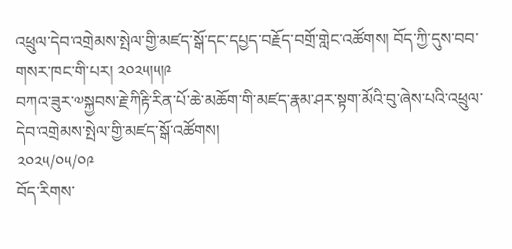འཕྲུལ་དེབ་འགྲེམས་སྤེལ་གྱི་མཛད་སྒོ་དང་དཔྱད་བརྗོད་བགྲོ་གླེང་འཚོགས། བོད་ཀྱི་དུས་བབ་གསར་ཁང་གི་པར། ༢༠༢༥།༥།༩
བཀའ་ཟུར་༧སྐྱབས་རྗེ་ཀིརྟི་རིན་པོ་ཆེ་མཆོག་གི་མཛད་རྣམ་ཤར་སྟག་མོའི་བུ་ཞེས་པའི་འཕྲུལ་དེབ་འགྲེམས་སྤེལ་གྱི་མཛད་སྒོ་འཚོགས།
༢༠༢༥/༠༥/༠༩
བོད་རིགས་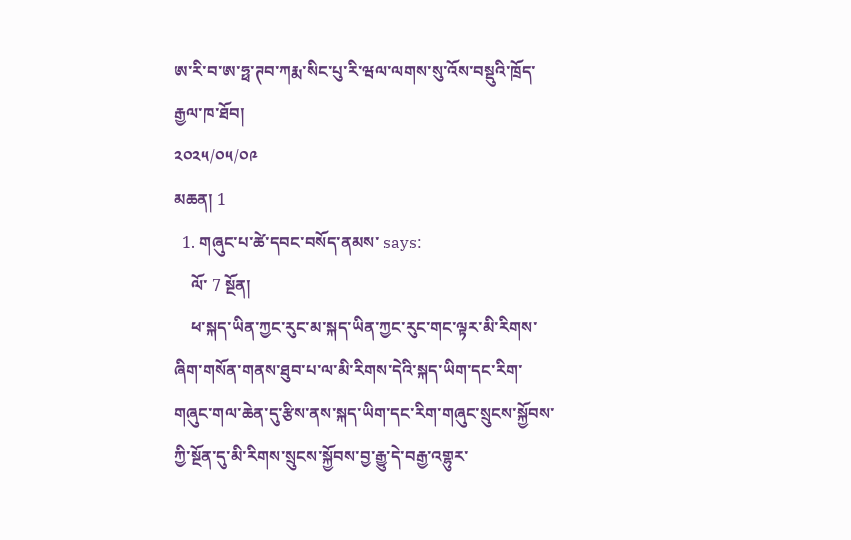ཨ་རི་བ་ཨ་ཧྥ་ཊབ་ཀརྨ་སིང་པུ་རི་ཝལ་ལགས་སུ་འོས་བསྡུའི་ཁྲོད་རྒྱལ་ཁ་ཐོབ།
༢༠༢༥/༠༥/༠༩
མཆན། 1
  1. གཞུང་པ་ཚེ་དབང་བསོད་ནམས་ says:
    ལོ་ 7 སྔོན།
    ཕ་སྐད་ཡིན་ཀྱང་རུང་མ་སྐད་ཡིན་ཀྱང་རུང་གང་ལྟར་མི་རིགས་ཞིག་གསོན་གནས་ཐུབ་པ་ལ་མི་རིགས་དེའི་སྐད་ཡིག་དང་རིག་གཞུང་གལ་ཆེན་དུ་རྩིས་ནས་སྐད་ཡིག་དང་རིག་གཞུང་སྲུངས་སྐྱོབས་ཀྱི་སྔོན་དུ་མི་རིགས་སྲུངས་སྐྱོབས་བྱ་རྒྱུ་དེ་བརྒྱ་འགྷུར་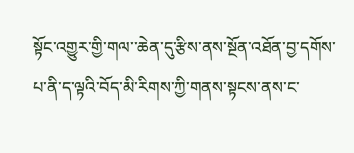སྟོང་འགྱུར་གྱི་གལ་་ཆེན་དུ་རྩིས་ནས་སྔོན་འཐོན་བྱ་དགོས་པ་ནི་ད་ལྟའི་བོད་མི་རིགས་ཀྱི་གནས་སྟངས་ནས་ང་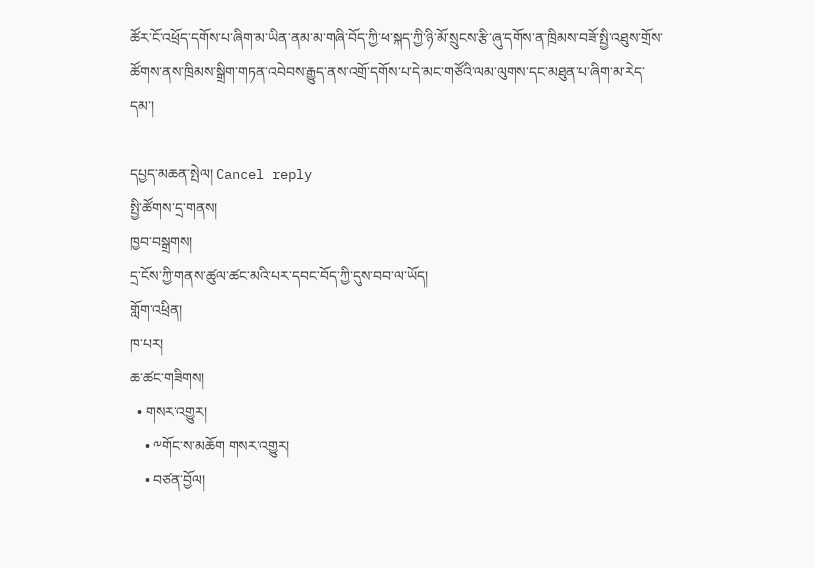ཚོར་ངོ་འཕྲོད་དགོས་པ་ཞིག་མ་ཡིན་ནམ་མ་གཞི་བོད་ཀྱི་ཕ་སྐད་ཀྱི་ཉི་མོ་སྲུངས་རྩི་ཞུ་དགོས་ན་ཁྲིམས་བཟོ་སྤྱི་འཐུས་གྲོས་ཚོགས་ནས་ཁྲིམས་སྒྲིག་གཏན་འབེབས་རྒྱུད་ནས་འགྲོ་དགོས་པ་དེ་མང་གཙོའི་ལམ་ལུགས་དང་མཐུན་པ་ཞིག་མ་རེད་དམ་།

དཔྱད་མཆན་སྤེལ། Cancel reply
སྤྱི་ཚོགས་དྲ་གནས།
ཁྱབ་བསྒྲགས།
དྲ་ངོས་ཀྱི་གནས་ཚུལ་ཚང་མའི་པར་དབང་བོད་ཀྱི་དུས་བབ་ལ་ཡོད།
གློག་འཕྲིན།
ཁ་པར།
ཆ་ཚང་གཟིགས།
  • གསར་འགྱུར།
    • ༸གོང་ས་མཆོག གསར་འགྱུར།
    • བཙན་བྱོལ།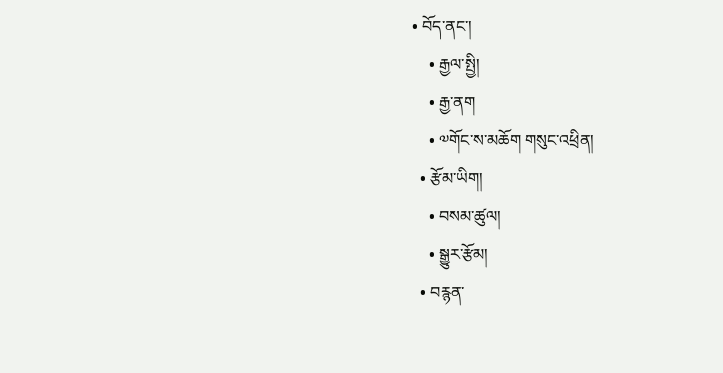• བོད་ནང་།
    • རྒྱལ་སྤྱི།
    • རྒྱ་ནག
    • ༧གོང་ས་མཆོག གསུང་འཕྲིན།
  • རྩོམ་ཡིག།
    • བསམ་ཚུལ།
    • སྒྱུར་རྩོམ།
  • བརྙན་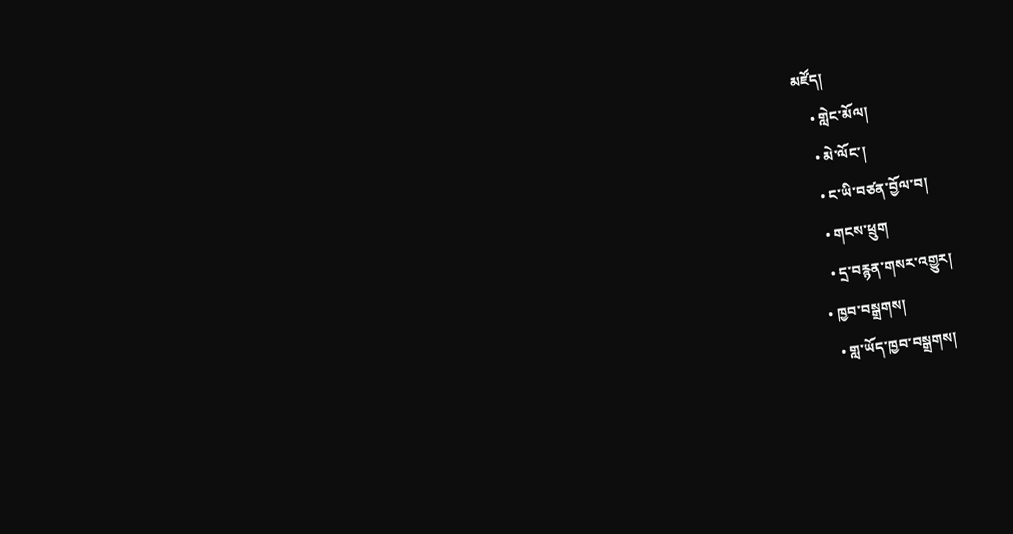མཛོད།
    • གླེང་མོལ།
    • མེ་ལོང་།
    • ང་ཡི་བཙན་བྱོལ་བ།
    • གངས་ཕྲུག
    • དྲ་བརྙན་གསར་འགྱུར།
  • ཁྱབ་བསྒྲགས།
    • གླ་ཡོད་ཁྱབ་བསྒྲགས།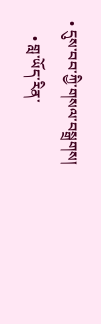• དུས་བབ་ཀྱི་གསལ་བསྒྲགས།
    • གླ་ཡོད་རིན་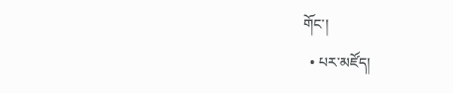གོང་།
  • པར་མཛོད།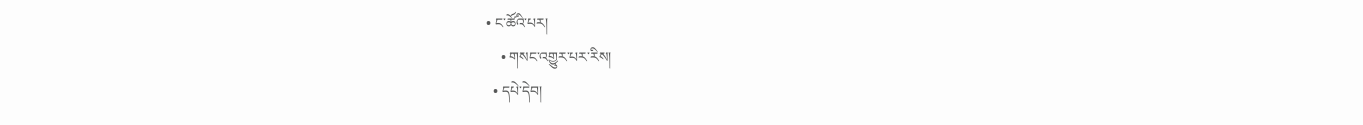• ང་ཚོའི་པར།
    • གསང་འགྱུར་པར་རིས།
  • དཔེ་དེབ།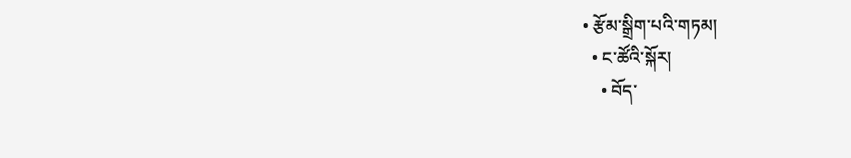• རྩོམ་སྒྲིག་པའི་གཏམ།
  • ང་ཚོའི་སྐོར།
    • བོད་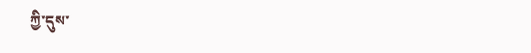ཀྱི་དུས་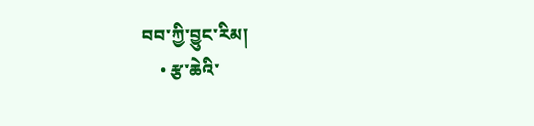བབ་ཀྱི་བྱུང་རིམ།
    • རྩ་ཆེའི་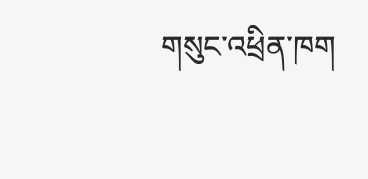གསུང་འཕྲིན་ཁག